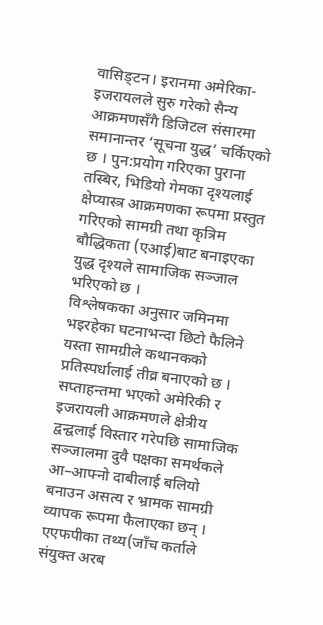वासिङ्टन। इरानमा अमेरिका-इजरायलले सुरु गरेको सैन्य आक्रमणसँगै डिजिटल संसारमा समानान्तर ‘सूचना युद्ध’ चर्किएको छ । पुन:प्रयोग गरिएका पुराना तस्बिर, भिडियो गेमका दृश्यलाई क्षेप्यास्त्र आक्रमणका रूपमा प्रस्तुत गरिएको सामग्री तथा कृत्रिम बौद्धिकता (एआई)बाट बनाइएका युद्ध दृश्यले सामाजिक सञ्जाल भरिएको छ ।
विश्लेषकका अनुसार जमिनमा भइरहेका घटनाभन्दा छिटो फैलिने यस्ता सामग्रीले कथानकको प्रतिस्पर्धालाई तीव्र बनाएको छ । सप्ताहन्तमा भएको अमेरिकी र इजरायली आक्रमणले क्षेत्रीय द्वन्द्वलाई विस्तार गरेपछि सामाजिक सञ्जालमा दुवै पक्षका समर्थकले आ–आफ्नो दाबीलाई बलियो बनाउन असत्य र भ्रामक सामग्री व्यापक रूपमा फैलाएका छन् । एएफपीका तथ्य(जाँच कर्ताले संयुक्त अरब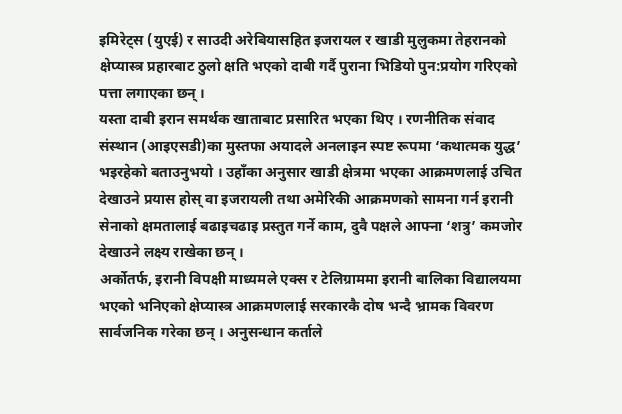इमिरेट्स (युएई) र साउदी अरेबियासहित इजरायल र खाडी मुलुकमा तेहरानको क्षेप्यास्त्र प्रहारबाट ठुलो क्षति भएको दाबी गर्दै पुराना भिडियो पुन:प्रयोग गरिएको पत्ता लगाएका छन् ।
यस्ता दाबी इरान समर्थक खाताबाट प्रसारित भएका थिए । रणनीतिक संवाद संस्थान (आइएसडी)का मुस्तफा अयादले अनलाइन स्पष्ट रूपमा ‘कथात्मक युद्ध’ भइरहेको बताउनुभयो । उहाँका अनुसार खाडी क्षेत्रमा भएका आक्रमणलाई उचित देखाउने प्रयास होस् वा इजरायली तथा अमेरिकी आक्रमणको सामना गर्न इरानी सेनाको क्षमतालाई बढाइचढाइ प्रस्तुत गर्ने काम, दुवै पक्षले आफ्ना ‘शत्रु’ कमजोर देखाउने लक्ष्य राखेका छन् ।
अर्कोतर्फ, इरानी विपक्षी माध्यमले एक्स र टेलिग्राममा इरानी बालिका विद्यालयमा भएको भनिएको क्षेप्यास्त्र आक्रमणलाई सरकारकै दोष भन्दै भ्रामक विवरण सार्वजनिक गरेका छन् । अनुसन्धान कर्ताले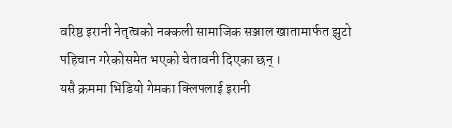वरिष्ठ इरानी नेतृत्वको नक्कली सामाजिक सञ्जाल खातामार्फत झुटो पहिचान गरेकोसमेत भएको चेतावनी दिएका छन् ।
यसै क्रममा भिडियो गेमका क्लिपलाई इरानी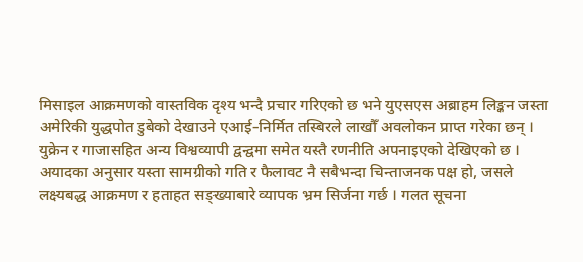मिसाइल आक्रमणको वास्तविक दृश्य भन्दै प्रचार गरिएको छ भने युएसएस अब्राहम लिङ्कन जस्ता अमेरिकी युद्धपोत डुबेको देखाउने एआई–निर्मित तस्बिरले लाखौँ अवलोकन प्राप्त गरेका छन् । युक्रेन र गाजासहित अन्य विश्वव्यापी द्वन्द्वमा समेत यस्तै रणनीति अपनाइएको देखिएको छ ।
अयादका अनुसार यस्ता सामग्रीको गति र फैलावट नै सबैभन्दा चिन्ताजनक पक्ष हो, जसले लक्ष्यबद्ध आक्रमण र हताहत सङ्ख्याबारे व्यापक भ्रम सिर्जना गर्छ । गलत सूचना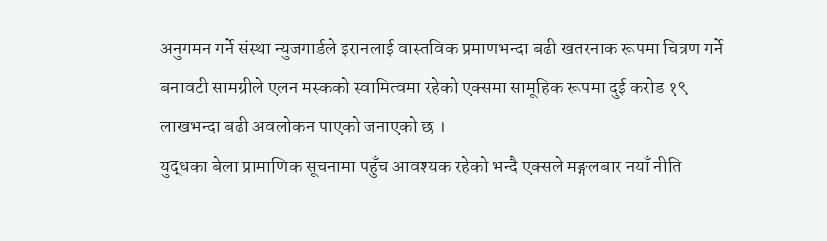अनुगमन गर्ने संस्था न्युजगार्डले इरानलाई वास्तविक प्रमाणभन्दा बढी खतरनाक रूपमा चित्रण गर्ने बनावटी सामग्रीले एलन मस्कको स्वामित्वमा रहेको एक्समा सामूहिक रूपमा दुई करोड १९ लाखभन्दा बढी अवलोकन पाएको जनाएको छ ।
युद्धका बेला प्रामाणिक सूचनामा पहुँच आवश्यक रहेको भन्दै एक्सले मङ्गलबार नयाँ नीति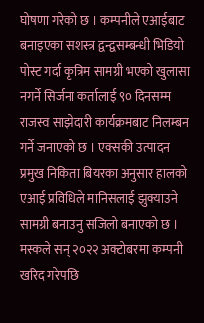घोषणा गरेको छ । कम्पनीले एआईबाट बनाइएका सशस्त्र द्वन्द्वसम्बन्धी भिडियो पोस्ट गर्दा कृत्रिम सामग्री भएको खुलासा नगर्ने सिर्जना कर्तालाई ९० दिनसम्म राजस्व साझेदारी कार्यक्रमबाट निलम्बन गर्ने जनाएको छ । एक्सकी उत्पादन प्रमुख निकिता बियरका अनुसार हालको एआई प्रविधिले मानिसलाई झुक्याउने सामग्री बनाउनु सजिलो बनाएको छ । मस्कले सन् २०२२ अक्टोबरमा कम्पनी खरिद गरेपछि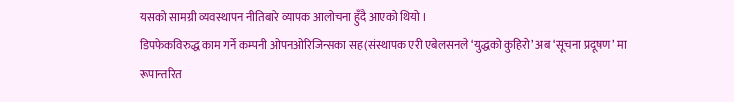यसको सामग्री व्यवस्थापन नीतिबारे व्यापक आलोचना हुँदै आएको थियो ।
डिपफेकविरुद्ध काम गर्ने कम्पनी ओपनओरिजिन्सका सह(संस्थापक एरी एबेलसनले ‘युद्धको कुहिरो’ अब ‘सूचना प्रदूषण’ मा रूपान्तरित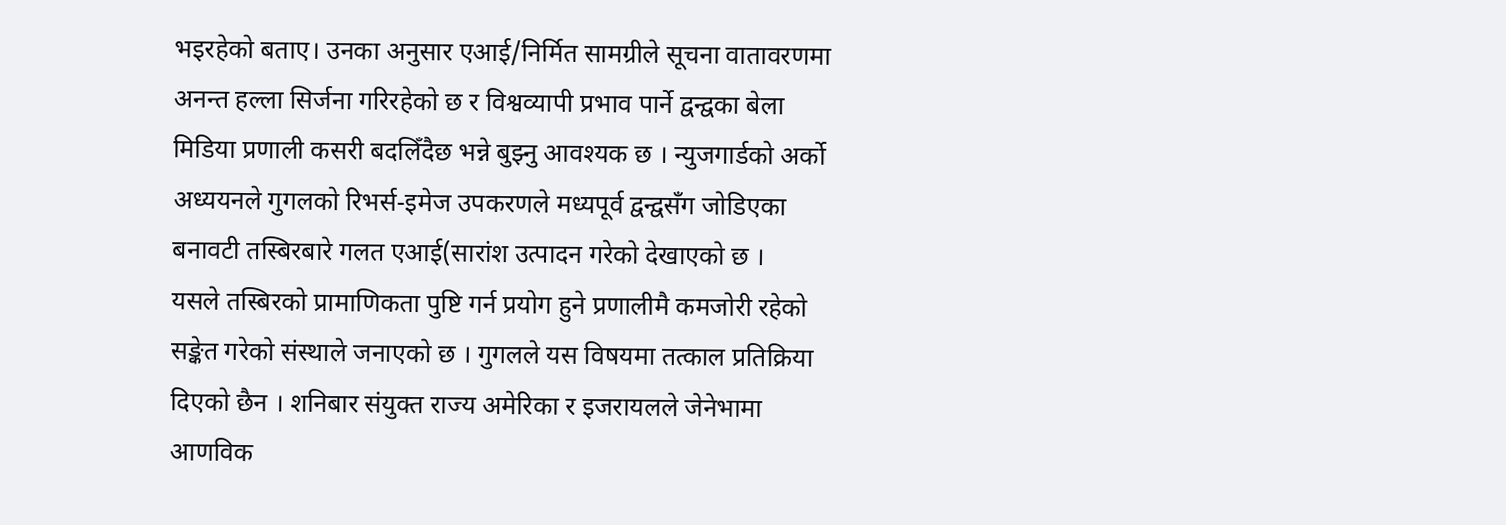भइरहेको बताए। उनका अनुसार एआई/निर्मित सामग्रीले सूचना वातावरणमा अनन्त हल्ला सिर्जना गरिरहेको छ र विश्वव्यापी प्रभाव पार्ने द्वन्द्वका बेला मिडिया प्रणाली कसरी बदलिँदैछ भन्ने बुझ्नु आवश्यक छ । न्युजगार्डको अर्को अध्ययनले गुगलको रिभर्स-इमेज उपकरणले मध्यपूर्व द्वन्द्वसँग जोडिएका बनावटी तस्बिरबारे गलत एआई(सारांश उत्पादन गरेको देखाएको छ ।
यसले तस्बिरको प्रामाणिकता पुष्टि गर्न प्रयोग हुने प्रणालीमै कमजोरी रहेको सङ्केत गरेको संस्थाले जनाएको छ । गुगलले यस विषयमा तत्काल प्रतिक्रिया दिएको छैन । शनिबार संयुक्त राज्य अमेरिका र इजरायलले जेनेभामा आणविक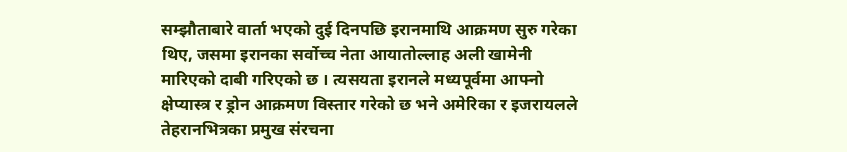सम्झौताबारे वार्ता भएको दुई दिनपछि इरानमाथि आक्रमण सुरु गरेका थिए, जसमा इरानका सर्वोच्च नेता आयातोल्लाह अली खामेनी मारिएको दाबी गरिएको छ । त्यसयता इरानले मध्यपूर्वमा आफ्नो क्षेप्यास्त्र र ड्रोन आक्रमण विस्तार गरेको छ भने अमेरिका र इजरायलले तेहरानभित्रका प्रमुख संरचना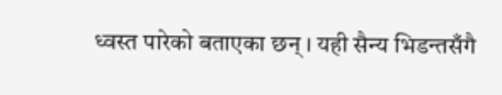ध्वस्त पारेको बताएका छन् । यही सैन्य भिडन्तसँगै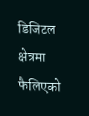डिजिटल क्षेत्रमा फैलिएको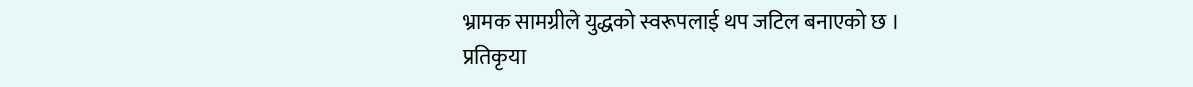भ्रामक सामग्रीले युद्धको स्वरूपलाई थप जटिल बनाएको छ ।
प्रतिकृया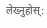लेख्नुहोस्: